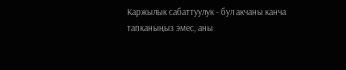Каржылык сабаттуулук - бул акчаны канча тапканыңыз эмес, аны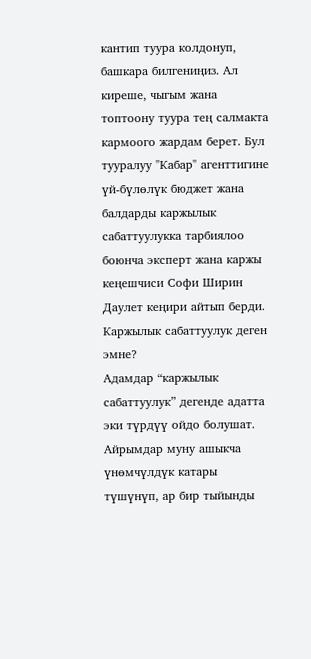кантип туура колдонуп, башкара билгениңиз. Ал киреше, чыгым жана топтоону туура тең салмакта кармоого жардам берет. Бул тууралуу "Кабар" агенттигине үй-бүлөлүк бюджет жана балдарды каржылык сабаттуулукка тарбиялоо боюнча эксперт жана каржы кеңешчиси Софи Ширин Даулет кеңири айтып берди.
Каржылык сабаттуулук деген эмне?
Адамдар “каржылык сабаттуулук” дегенде адатта эки түрдүү ойдо болушат. Айрымдар муну ашыкча үнөмчүлдүк катары түшүнүп, ар бир тыйынды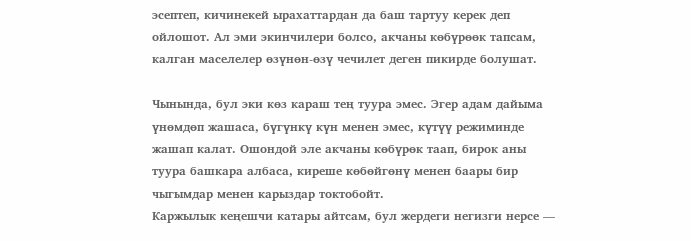эсептеп, кичинекей ырахаттардан да баш тартуу керек деп ойлошот. Ал эми экинчилери болсо, акчаны көбүрөөк тапсам, калган маселелер өзүнөн-өзү чечилет деген пикирде болушат.

Чынында, бул эки көз караш тең туура эмес. Эгер адам дайыма үнөмдөп жашаса, бүгүнкү күн менен эмес, күтүү режиминде жашап калат. Ошондой эле акчаны көбүрөк таап, бирок аны туура башкара албаса, киреше көбөйгөнү менен баары бир чыгымдар менен карыздар токтобойт.
Каржылык кеңешчи катары айтсам, бул жердеги негизги нерсе —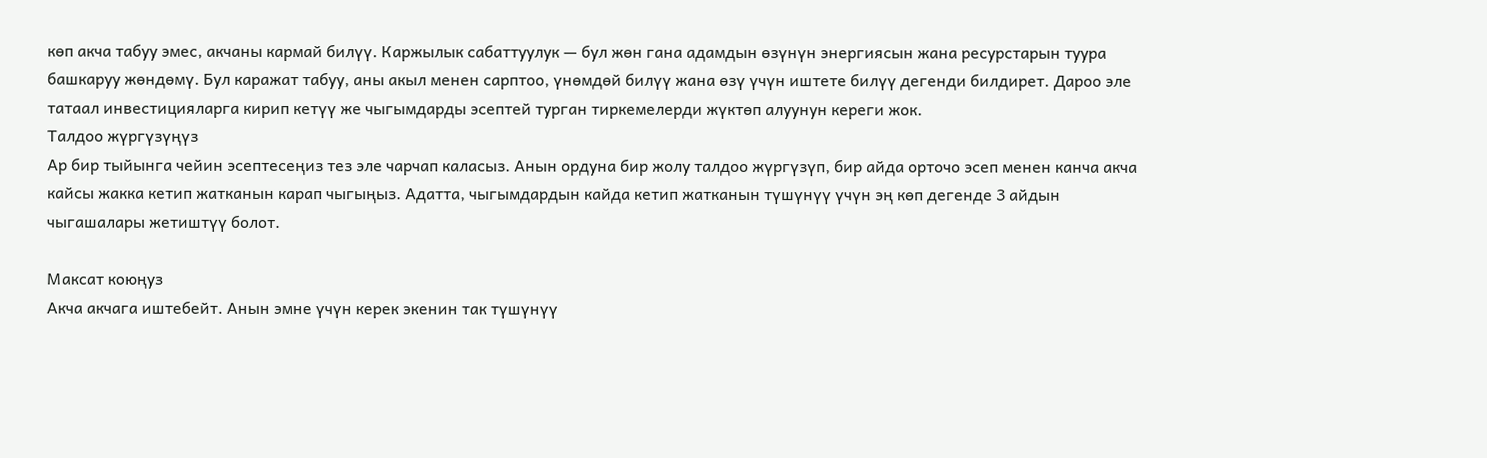көп акча табуу эмес, акчаны кармай билүү. Каржылык сабаттуулук — бул жөн гана адамдын өзүнүн энергиясын жана ресурстарын туура башкаруу жөндөмү. Бул каражат табуу, аны акыл менен сарптоо, үнөмдөй билүү жана өзү үчүн иштете билүү дегенди билдирет. Дароо эле татаал инвестицияларга кирип кетүү же чыгымдарды эсептей турган тиркемелерди жүктөп алуунун кереги жок.
Талдоо жүргүзүңүз
Ар бир тыйынга чейин эсептесеңиз тез эле чарчап каласыз. Анын ордуна бир жолу талдоо жүргүзүп, бир айда орточо эсеп менен канча акча кайсы жакка кетип жатканын карап чыгыңыз. Адатта, чыгымдардын кайда кетип жатканын түшүнүү үчүн эң көп дегенде 3 айдын чыгашалары жетиштүү болот.

Максат коюңуз
Акча акчага иштебейт. Анын эмне үчүн керек экенин так түшүнүү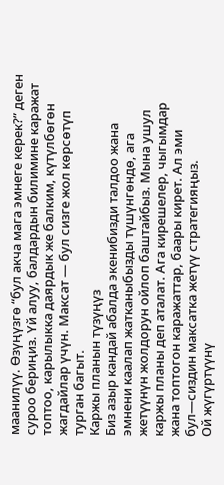маанилүү. Өзүңүзгө “бул акча мага эмнеге керек?” деген суроо бериңиз. Үй алуу, балдардын билимине каражат топтоо, карылыкка даярдык же балким, күтүлбөгөн жагдайлар үчүн. Максат — бул сизге жол көрсөтүп турган багыт.
Каржы планын түзүңүз
Биз азыр кандай абалда экенибизди талдоо жана эмнени каалап жатканыбызды түшүнгөндө, ага жетүүнүн жолдорун ойлоп баштайбыз. Мына ушул каржы планы деп аталат. Ага кирешелер, чыгымдар жана топтогон каражаттар, баары кирет. Ал эми бул—сиздин максатка жетүү стратегияңыз.
Ой жүгүртүүнү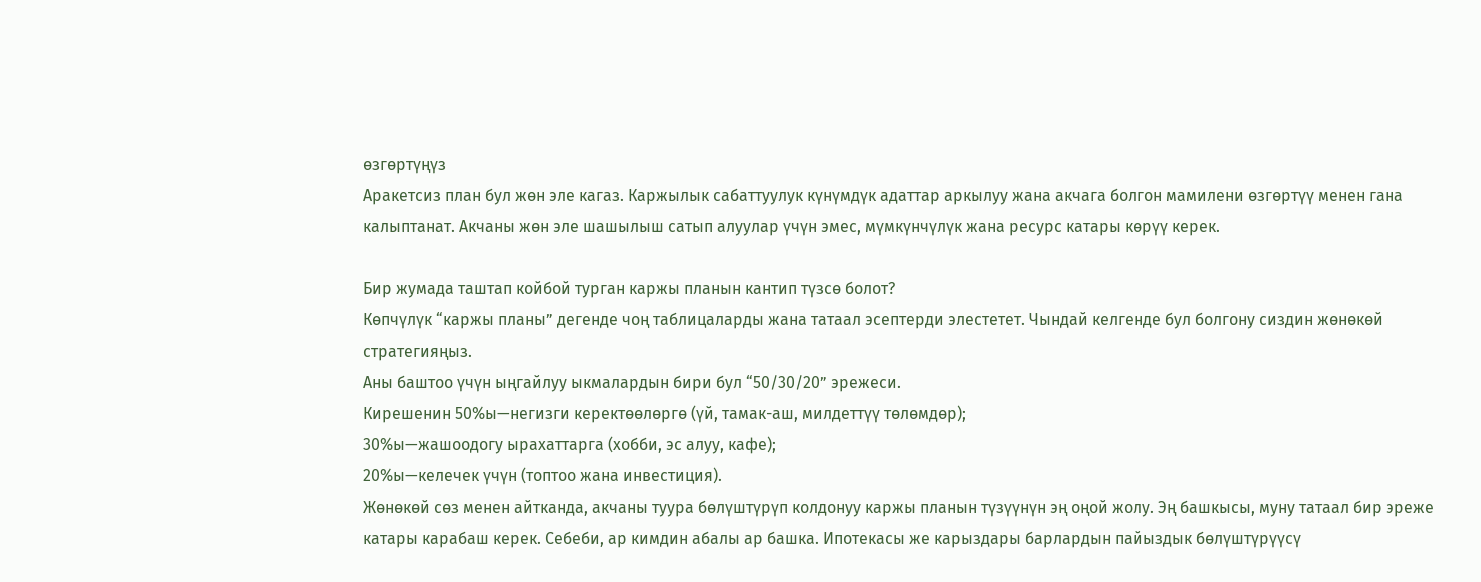өзгөртүңүз
Аракетсиз план бул жөн эле кагаз. Каржылык сабаттуулук күнүмдүк адаттар аркылуу жана акчага болгон мамилени өзгөртүү менен гана калыптанат. Акчаны жөн эле шашылыш сатып алуулар үчүн эмес, мүмкүнчүлүк жана ресурс катары көрүү керек.

Бир жумада таштап койбой турган каржы планын кантип түзсө болот?
Көпчүлүк “каржы планы” дегенде чоң таблицаларды жана татаал эсептерди элестетет. Чындай келгенде бул болгону сиздин жөнөкөй стратегияңыз.
Аны баштоо үчүн ыңгайлуу ыкмалардын бири бул “50/30/20” эрежеси.
Кирешенин 50%ы—негизги керектөөлөргө (үй, тамак-аш, милдеттүү төлөмдөр);
30%ы—жашоодогу ырахаттарга (хобби, эс алуу, кафе);
20%ы—келечек үчүн (топтоо жана инвестиция).
Жөнөкөй сөз менен айтканда, акчаны туура бөлүштүрүп колдонуу каржы планын түзүүнүн эң оңой жолу. Эң башкысы, муну татаал бир эреже катары карабаш керек. Себеби, ар кимдин абалы ар башка. Ипотекасы же карыздары барлардын пайыздык бөлүштүрүүсү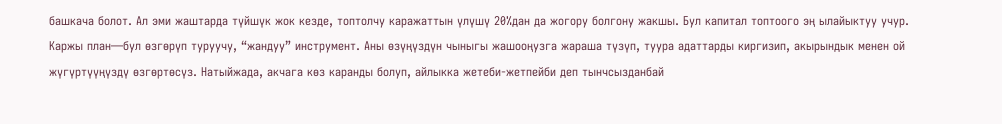башкача болот. Ал эми жаштарда түйшүк жок кезде, топтолчу каражаттын үлүшү 20%дан да жогору болгону жакшы. Бул капитал топтоого эң ылайыктуу учур.
Каржы план—бул өзгөрүп туруучу, “жандуу” инструмент. Аны өзүңүздүн чыныгы жашооңузга жараша түзүп, туура адаттарды киргизип, акырындык менен ой жүгүртүүңүздү өзгөртөсүз. Натыйжада, акчага көз каранды болуп, айлыкка жетеби-жетпейби деп тынчсызданбай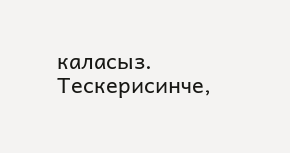каласыз. Тескерисинче,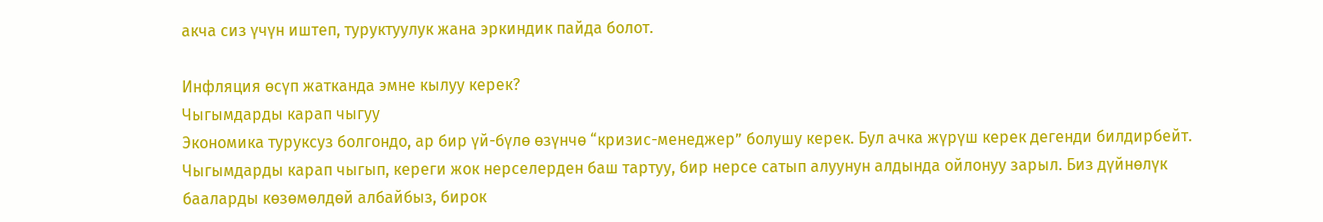акча сиз үчүн иштеп, туруктуулук жана эркиндик пайда болот.

Инфляция өсүп жатканда эмне кылуу керек?
Чыгымдарды карап чыгуу
Экономика туруксуз болгондо, ар бир үй-бүлө өзүнчө “кризис-менеджер” болушу керек. Бул ачка жүрүш керек дегенди билдирбейт. Чыгымдарды карап чыгып, кереги жок нерселерден баш тартуу, бир нерсе сатып алуунун алдында ойлонуу зарыл. Биз дүйнөлүк бааларды көзөмөлдөй албайбыз, бирок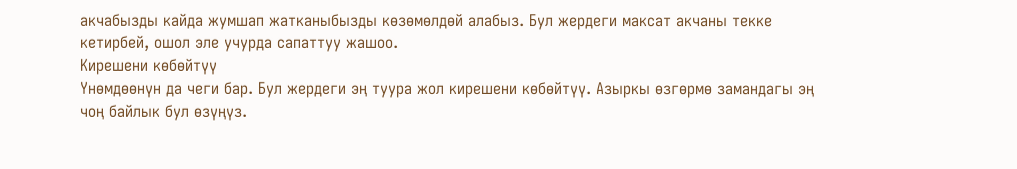акчабызды кайда жумшап жатканыбызды көзөмөлдөй алабыз. Бул жердеги максат акчаны текке кетирбей, ошол эле учурда сапаттуу жашоо.
Кирешени көбөйтүү
Үнөмдөөнүн да чеги бар. Бул жердеги эң туура жол кирешени көбөйтүү. Азыркы өзгөрмө замандагы эң чоң байлык бул өзүңүз.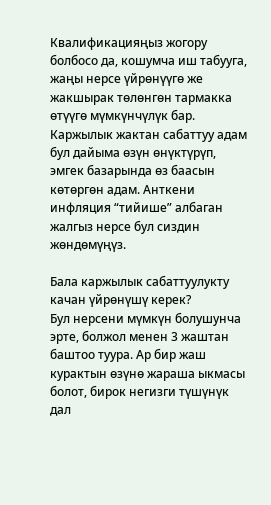Квалификацияңыз жогору болбосо да, кошумча иш табууга, жаңы нерсе үйрөнүүгө же жакшырак төлөнгөн тармакка өтүүгө мүмкүнчүлүк бар. Каржылык жактан сабаттуу адам бул дайыма өзүн өнүктүрүп, эмгек базарында өз баасын көтөргөн адам. Анткени инфляция “тийише” албаган жалгыз нерсе бул сиздин жөндөмүңүз.

Бала каржылык сабаттуулукту качан үйрөнүшү керек?
Бул нерсени мүмкүн болушунча эрте, болжол менен 3 жаштан баштоо туура. Ар бир жаш курактын өзүнө жараша ыкмасы болот, бирок негизги түшүнүк дал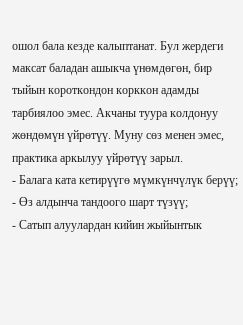ошол бала кезде калыптанат. Бул жердеги максат баладан ашыкча үнөмдөгөн, бир тыйын короткондон корккон адамды тарбиялоо эмес. Акчаны туура колдонуу жөндөмүн үйрөтүү. Муну сөз менен эмес, практика аркылуу үйрөтүү зарыл.
- Балага ката кетирүүгө мүмкүнчүлүк берүү;
- Өз алдынча тандоого шарт түзүү;
- Сатып алуулардан кийин жыйынтык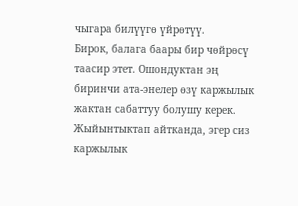чыгара билүүгө үйрөтүү.
Бирок, балага баары бир чөйрөсү таасир этет. Ошондуктан эң биринчи ата-энелер өзү каржылык жактан сабаттуу болушу керек.
Жыйынтыктап айтканда, эгер сиз каржылык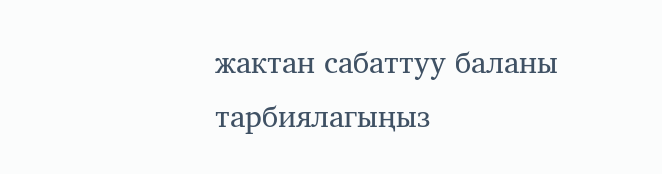жактан сабаттуу баланы тарбиялагыңыз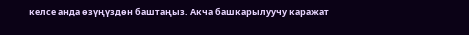келсе анда өзүңүздөн баштаңыз. Акча башкарылуучу каражат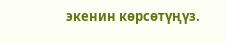экенин көрсөтүңүз.